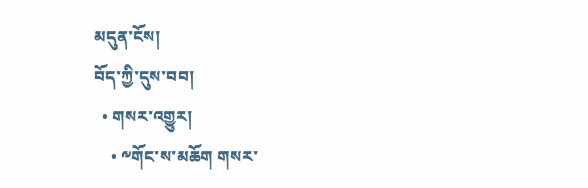མདུན་ངོས།
བོད་ཀྱི་དུས་བབ།
  • གསར་འགྱུར།
    • ༸གོང་ས་མཆོག གསར་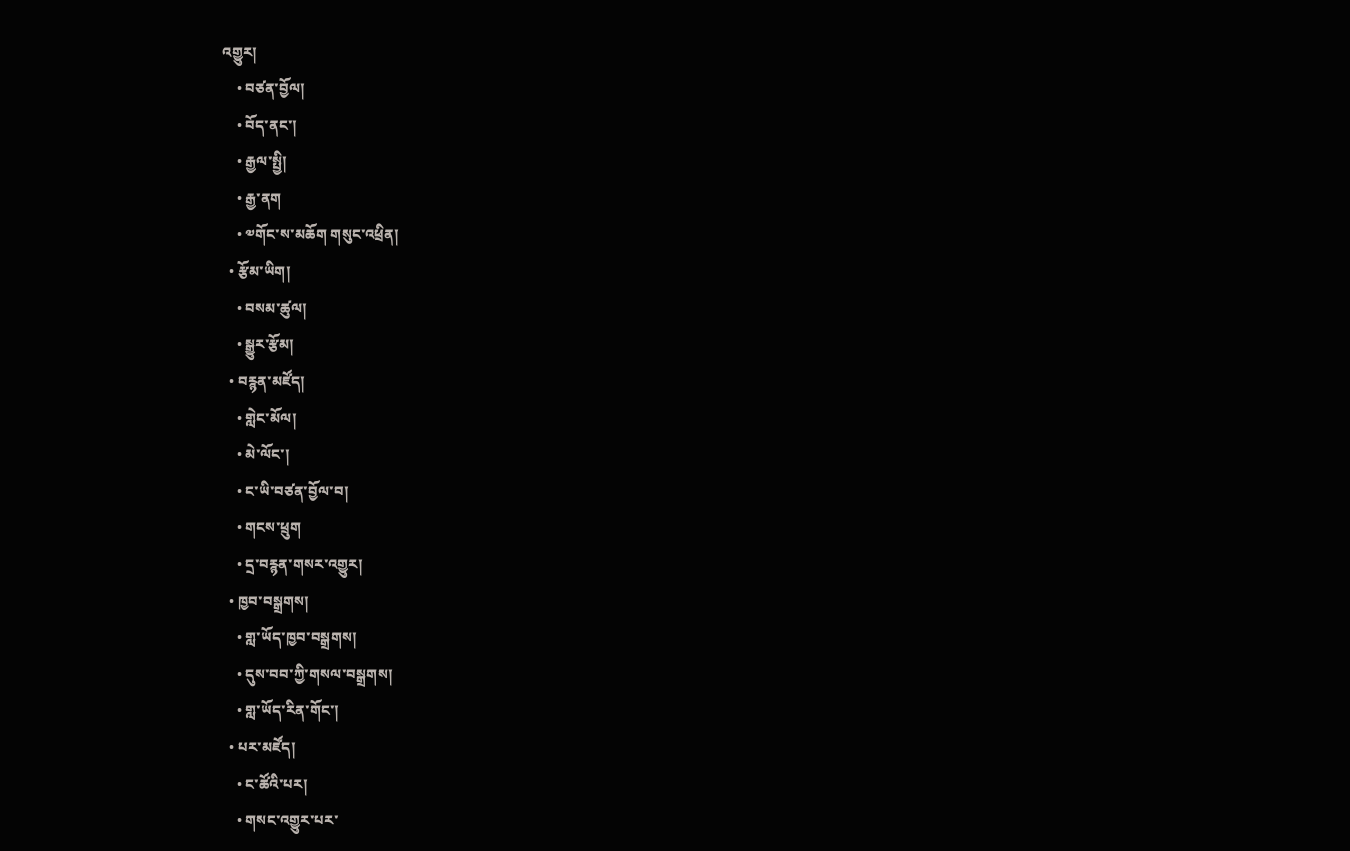འགྱུར།
    • བཙན་བྱོལ།
    • བོད་ནང་།
    • རྒྱལ་སྤྱི།
    • རྒྱ་ནག
    • ༧གོང་ས་མཆོག གསུང་འཕྲིན།
  • རྩོམ་ཡིག།
    • བསམ་ཚུལ།
    • སྒྱུར་རྩོམ།
  • བརྙན་མཛོད།
    • གླེང་མོལ།
    • མེ་ལོང་།
    • ང་ཡི་བཙན་བྱོལ་བ།
    • གངས་ཕྲུག
    • དྲ་བརྙན་གསར་འགྱུར།
  • ཁྱབ་བསྒྲགས།
    • གླ་ཡོད་ཁྱབ་བསྒྲགས།
    • དུས་བབ་ཀྱི་གསལ་བསྒྲགས།
    • གླ་ཡོད་རིན་གོང་།
  • པར་མཛོད།
    • ང་ཚོའི་པར།
    • གསང་འགྱུར་པར་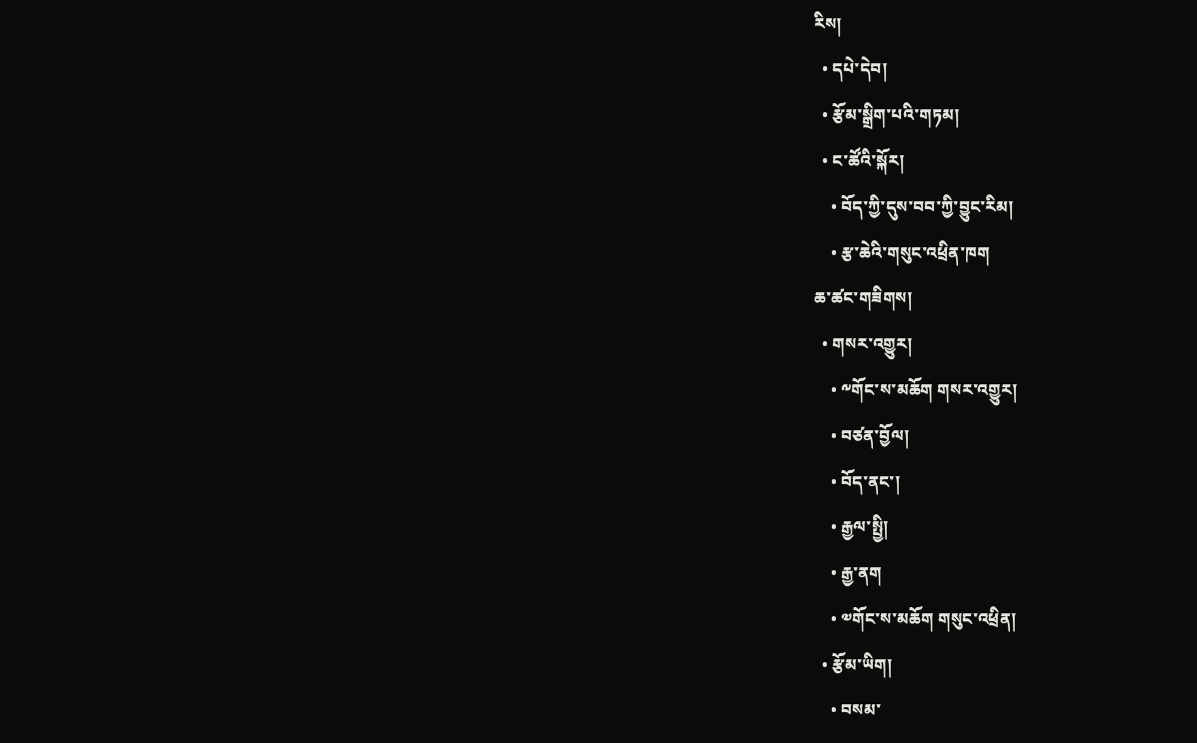རིས།
  • དཔེ་དེབ།
  • རྩོམ་སྒྲིག་པའི་གཏམ།
  • ང་ཚོའི་སྐོར།
    • བོད་ཀྱི་དུས་བབ་ཀྱི་བྱུང་རིམ།
    • རྩ་ཆེའི་གསུང་འཕྲིན་ཁག
ཆ་ཚང་གཟིགས།
  • གསར་འགྱུར།
    • ༸གོང་ས་མཆོག གསར་འགྱུར།
    • བཙན་བྱོལ།
    • བོད་ནང་།
    • རྒྱལ་སྤྱི།
    • རྒྱ་ནག
    • ༧གོང་ས་མཆོག གསུང་འཕྲིན།
  • རྩོམ་ཡིག།
    • བསམ་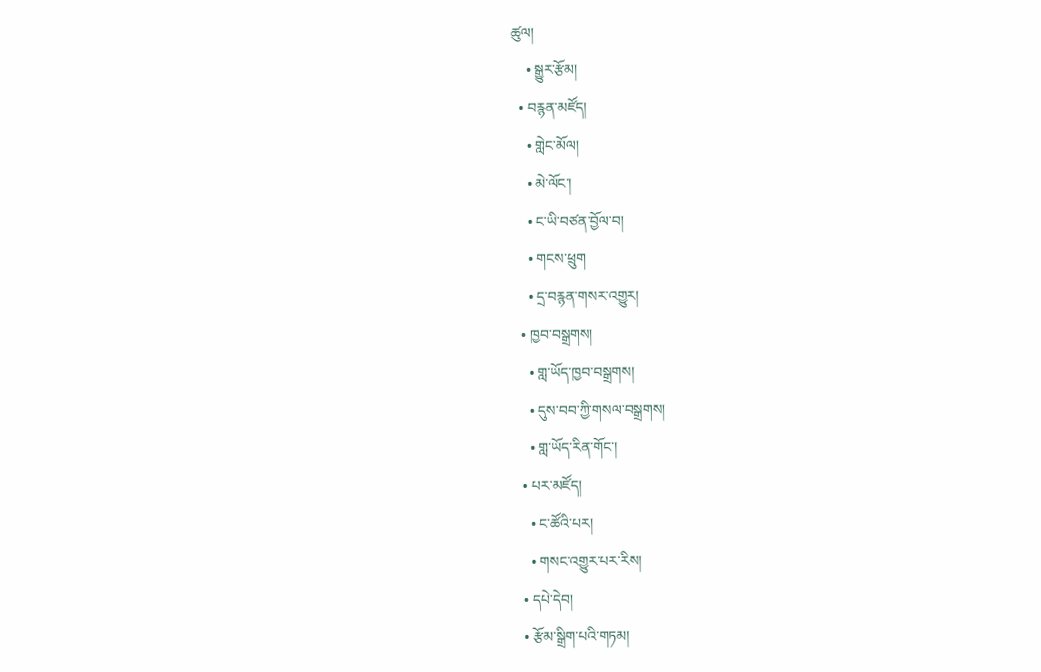ཚུལ།
    • སྒྱུར་རྩོམ།
  • བརྙན་མཛོད།
    • གླེང་མོལ།
    • མེ་ལོང་།
    • ང་ཡི་བཙན་བྱོལ་བ།
    • གངས་ཕྲུག
    • དྲ་བརྙན་གསར་འགྱུར།
  • ཁྱབ་བསྒྲགས།
    • གླ་ཡོད་ཁྱབ་བསྒྲགས།
    • དུས་བབ་ཀྱི་གསལ་བསྒྲགས།
    • གླ་ཡོད་རིན་གོང་།
  • པར་མཛོད།
    • ང་ཚོའི་པར།
    • གསང་འགྱུར་པར་རིས།
  • དཔེ་དེབ།
  • རྩོམ་སྒྲིག་པའི་གཏམ།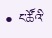• ང་ཚོའི་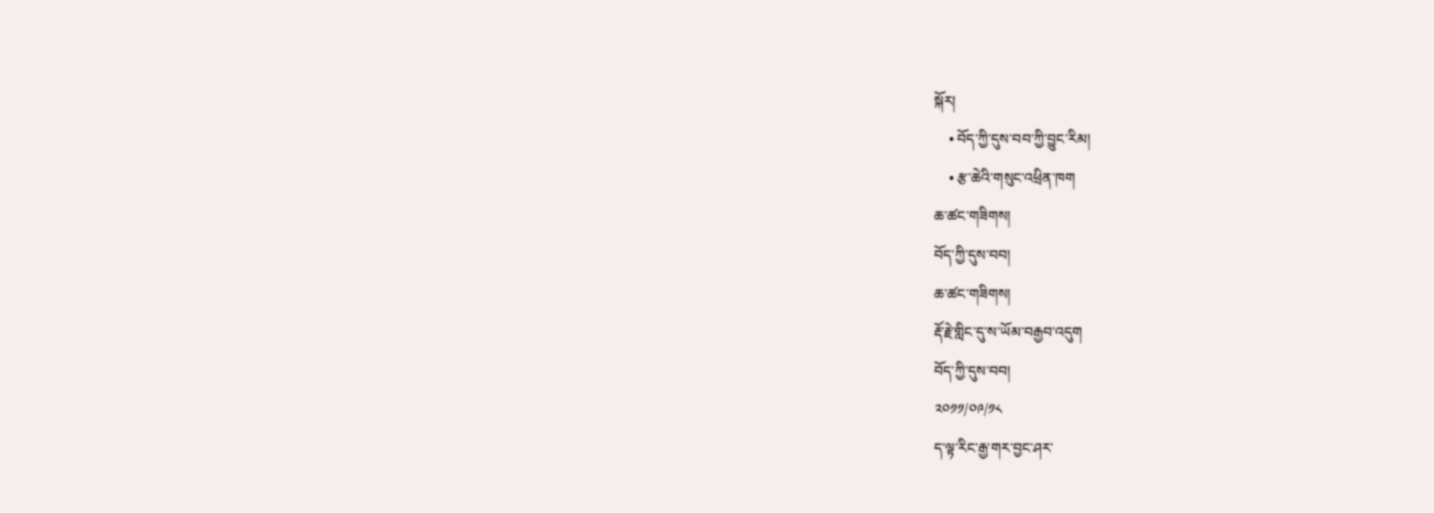སྐོར།
    • བོད་ཀྱི་དུས་བབ་ཀྱི་བྱུང་རིམ།
    • རྩ་ཆེའི་གསུང་འཕྲིན་ཁག
ཆ་ཚང་གཟིགས།
བོད་ཀྱི་དུས་བབ།
ཆ་ཚང་གཟིགས།
རྡོ་རྗེ་གླིང་དུ་ས་ཡོམ་བརྒྱབ་འདུག
བོད་ཀྱི་དུས་བབ།
༢༠༡༡/༠༩/༡༨
ད་ལྟ་རིང་རྒྱ་གར་བྱང་ཤར་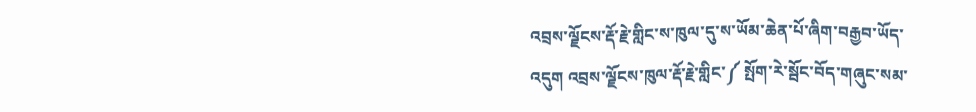འབྲས་ལྗོངས་རྡོ་རྗེ་གླིང་ས་ཁུལ་དུ་ས་ཡོམ་ཆེན་པོ་ཞིག་བརྒྱབ་ཡོད་འདུག འབྲས་ལྗོངས་ཁུལ་རྡོ་རྗེ་གླིང་༼ སྤོག་རེ་སྦོང་བོད་གཞུང་སམ་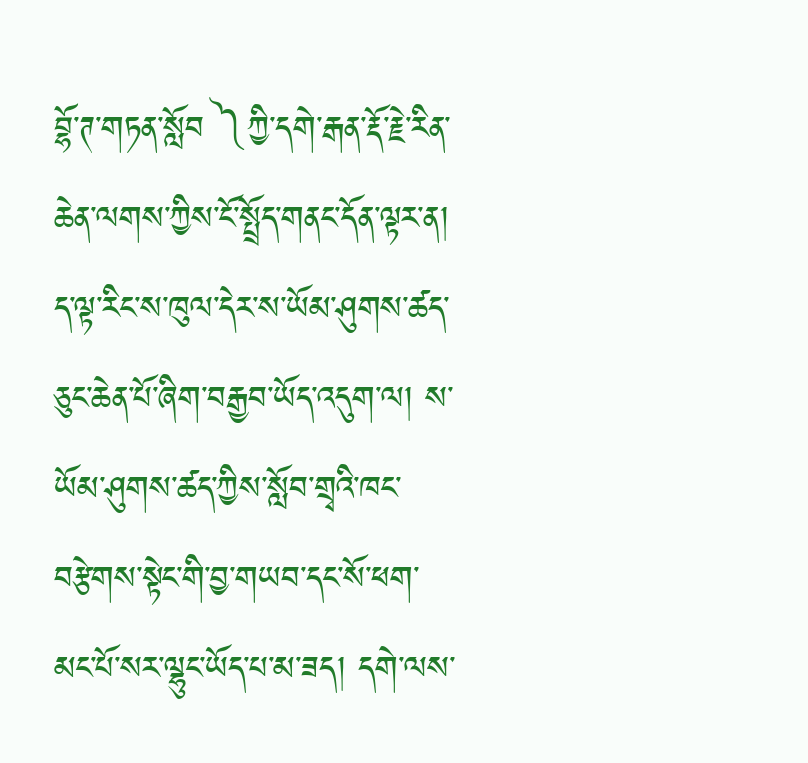བྷོ་ཊ་གཏན་སློབ ༽ཀྱི་དགེ་རྒན་རྡོ་རྗེ་རིན་ཆེན་ལགས་ཀྱིས་ངོ་སྤྲོད་གནང་དོན་ལྟར་ན། ད་ལྟ་རིང་ས་ཁུལ་དེར་ས་ཡོམ་ཤུགས་ཚད་ཅུང་ཆེན་པོ་ཞིག་བརྒྱབ་ཡོད་འདུག་ལ། ས་ཡོམ་ཤུགས་ཚད་ཀྱིས་སློབ་གྲྭའི་ཁང་བརྩེགས་སྟེང་གི་བྱ་གཡབ་དང་སོ་ཕག་མང་པོ་སར་ལྷུང་ཡོད་པ་མ་ཟད། དགེ་ལས་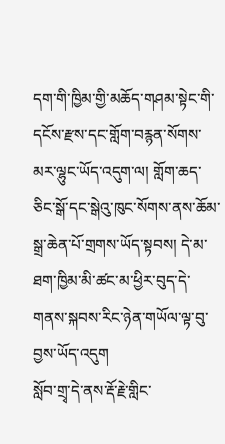དག་གི་ཁྱིམ་གྱི་མཆོད་གཤམ་སྟེང་གི་དངོས་རྫས་དང་གློག་བརྙན་སོགས་མར་ལྷུང་ཡོད་འདུག་ལ། གློག་ཆད་ཅིང་སྒོ་དང་སྒེའུ་ཁུང་སོགས་ནས་ཆོམ་སྒྲ་ཆེན་པོ་གྲགས་ཡོད་སྟབས། དེ་མ་ཐག་ཁྱིམ་མི་ཚང་མ་ཕྱིར་བུད་དེ་གནས་སྐབས་རིང་ཉེན་གཡོལ་ལྟ་བུ་བྱས་ཡོད་འདུག
སློབ་གྲྭ་དེ་ནས་རྡོ་རྗེ་གླིང་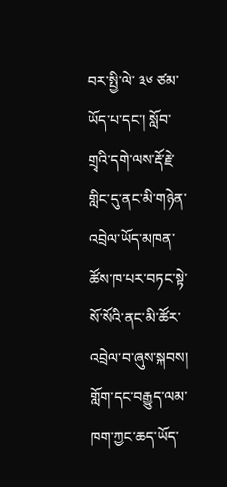བར་སྤྱི་ལེ་ ༣༦ ཙམ་ཡོད་པ་དང་། སློབ་གྲྭའི་དགེ་ལས་རྡོ་རྗེ་གླིང་དུ་ནང་མི་གཉེན་འབྲེལ་ཡོད་མཁན་ཚོས་ཁ་པར་བཏང་སྟེ་སོ་སོའི་ནང་མི་ཚོར་འབྲེལ་བ་ཞུས་སྐབས། གློག་དང་བརྒྱུད་ལམ་ཁག་ཀྱང་ཆད་ཡོད་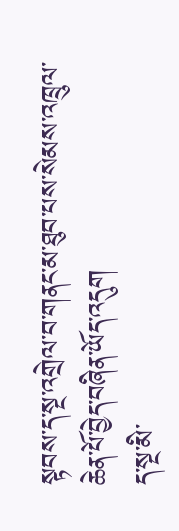སྟབས་ད་སྔ་འགྲེལ་བ་གནང་མ་ཐུབ་པས་སེམས་འཁྲུལ་ཆེན་པོ་བྱེད་བཞིན་ཡོད་འདུག
ད་སྔ་མི་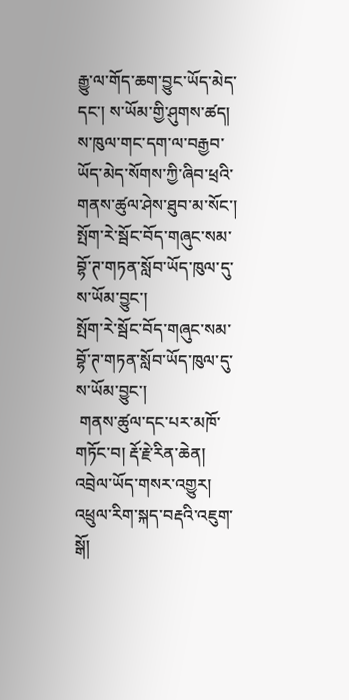རྒྱུ་ལ་གོད་ཆག་བྱུང་ཡོད་མེད་དང་། ས་ཡོམ་གྱི་ཤུགས་ཚད། ས་ཁུལ་གང་དག་ལ་བརྒྱབ་ཡོད་མེད་སོགས་ཀྱི་ཞིབ་ཕྲའི་གནས་ཚུལ་ཤེས་ཐུབ་མ་སོང་།
སྤོག་རེ་སྦོང་བོད་གཞུང་སམ་བྷོ་ཊ་གཏན་སློབ་ཡོད་ཁུལ་དུ་ས་ཡོམ་བྱུང་།
སྤོག་རེ་སྦོང་བོད་གཞུང་སམ་བྷོ་ཊ་གཏན་སློབ་ཡོད་ཁུལ་དུ་ས་ཡོམ་བྱུང་།
 གནས་ཚུལ་དང་པར་མཁོ་གཏོང་བ། རྡོ་རྗེ་རིན་ཆེན།
འབྲེལ་ཡོད་གསར་འགྱུར།
འཕྲུལ་རིག་སྐད་བརྡའི་འཇུག་སྒོ།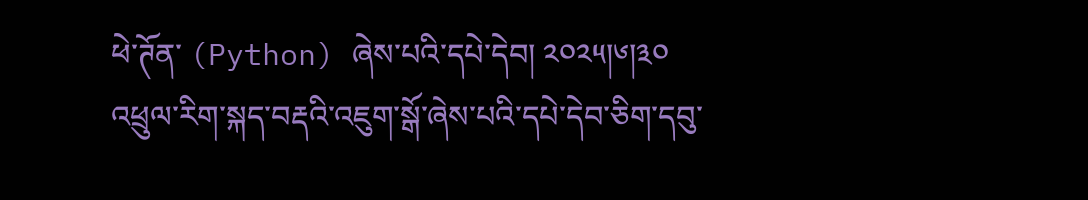ཕེ་ཊོན་ (Python) ཞེས་པའི་དཔེ་དེབ། ༢༠༢༥།༦།༣༠
འཕྲུལ་རིག་སྐད་བརྡའི་འཇུག་སྒོ་ཞེས་པའི་དཔེ་དེབ་ཅིག་དབུ་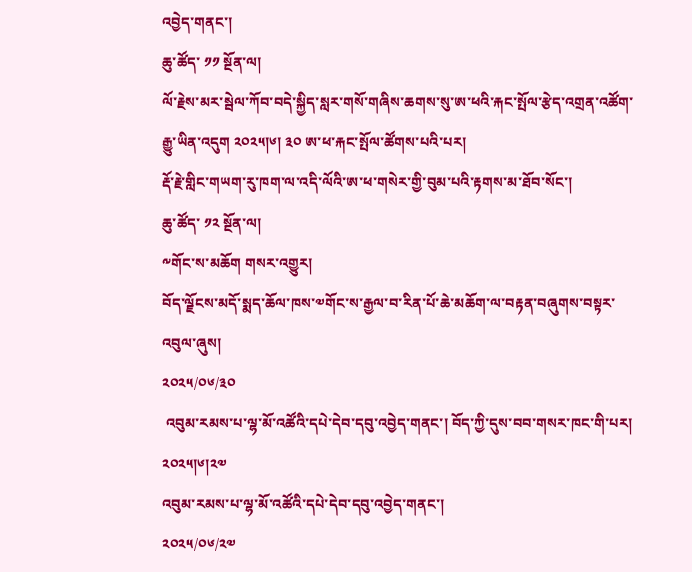འབྱེད་གནང་།
ཆུ་ཚོད་ ༡༡ སྔོན་ལ།
ལོ་རྗེས་མར་སྦེལ་ཀོབ་བདེ་སྐྱིད་སླར་གསོ་གཞིས་ཆགས་སུ་ཨ་ཕའི་རྐང་སྤོལ་རྩེད་འགྲན་འཚོག་རྒྱུ་ཡིན་འདུག ༢༠༢༥།༦། ༣༠ ཨ་ཕ་རྐང་སྤོལ་ཚོགས་པའི་པར།
རྡོ་རྗེ་གླིང་གཡག་རུ་ཁག་ལ་འདི་ལོའི་ཨ་ཕ་གསེར་གྱི་བུམ་པའི་རྟགས་མ་ཐོབ་སོང་།
ཆུ་ཚོད་ ༡༢ སྔོན་ལ།
༸གོང་ས་མཆོག གསར་འགྱུར།
བོད་ལྗོངས་མདོ་སྨད་ཆོལ་ཁས་༧གོང་ས་རྒྱལ་བ་རིན་པོ་ཆེ་མཆོག་ལ་བརྟན་བཞུགས་བསྟར་འབུལ་ཞུས།
༢༠༢༥/༠༦/༣༠
 འབུམ་རམས་པ་ལྷ་མོ་འཚོའི་དཔེ་དེབ་དབུ་འབྱེད་གནང་། བོད་ཀྱི་དུས་བབ་གསར་ཁང་གི་པར། ༢༠༢༥།༦།༢༧
འབུམ་རམས་པ་ལྷ་མོ་འཚོའི་དཔེ་དེབ་དབུ་འབྱེད་གནང་།
༢༠༢༥/༠༦/༢༧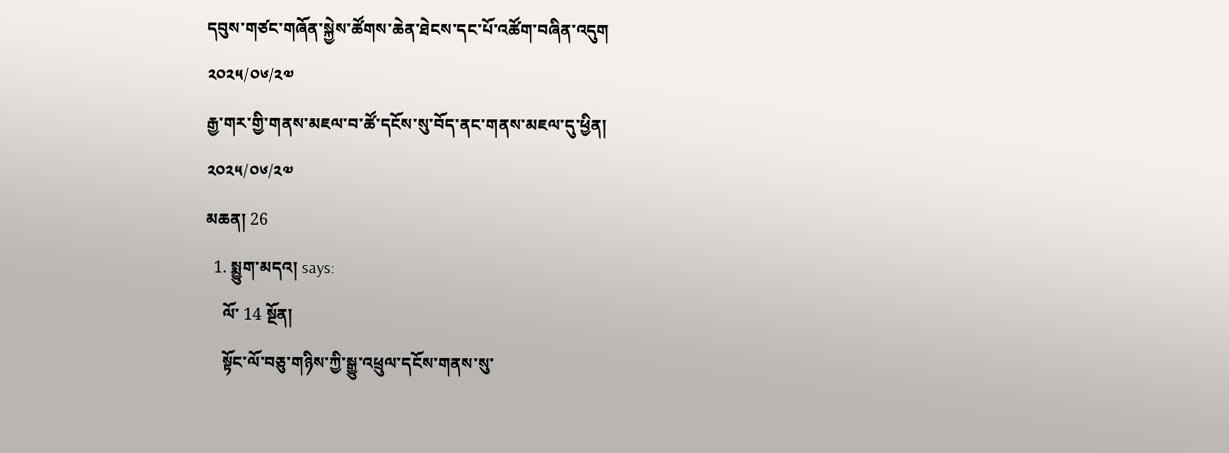དབུས་གཙང་གཞོན་སྐྱེས་ཚོགས་ཆེན་ཐེངས་དང་པོ་འཚོག་བཞིན་འདུག
༢༠༢༥/༠༦/༢༧
རྒྱ་གར་གྱི་གནས་མཇལ་བ་ཚོ་དངོས་སུ་བོད་ནང་གནས་མཇལ་དུ་ཕྱིན།
༢༠༢༥/༠༦/༢༧
མཆན། 26
  1. སྨྱུག་མདའ། says:
    ལོ་ 14 སྔོན།
    སྟོང་ལོ་བཅུ་གཉིས་ཀྱི་སྒྱུ་འཕྲུལ་དངོས་གནས་སུ་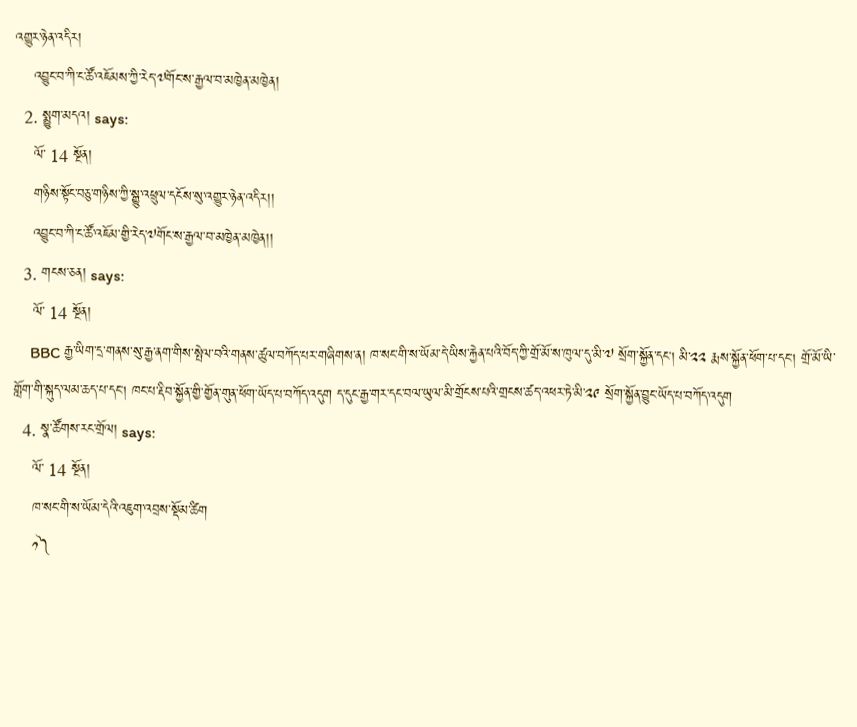འགྱུར་ཉེན་འདིར།
    འབྱུང་བ་ཀི་ང་ཚོ་འཇོམས་ཀྱི་རེད་༧གོང་ས་རྒྱལ་བ་མཁྱེན་མཁྱེན།
  2. སྨྱུག་མདའ། says:
    ལོ་ 14 སྔོན།
    གཉིས་སྟོང་བཅུ་གཉིས་ཀྱི་སྒྱུ་འཕྲུལ་དངོས་སུ་འགྱུར་ཉེན་འདིར།།
    འབྱུང་བ་ཀི་ང་ཚོ་འཇོམ་གྱི་རེད་༧གོང་ས་རྒྱལ་བ་མཁྱེན་མཁྱེན།།
  3. གངས་ཅན། says:
    ལོ་ 14 སྔོན།
    BBC རྒྱ་ཡིག་དྲ་གནས་སུ་རྒྱ་ནག་གིས་སྤེལ་བའི་གནས་ཚུལ་བཀོད་པར་གཞིགས་ན། ཁ་སང་གི་ས་ཡོམ་དེ་ཡིས་རྐྱེན་པའི་བོད་ཀྱི་གྲོ་མོ་ས་ཁུལ་དུ་མི་༧ སྲོག་སྐྱོན་དང། མི་༢༢ རྨས་སྐྱོན་ཕོག་པ་དང། གྲོ་མོ་ཡི་གློག་གི་སྐུད་ལམ་ཆད་པ་དང། ཁང་པ་རྡིབ་སྐྱོན་གྱི་གྱོན་གུན་ཕོག་ཡོད་པ་བཀོད་འདུག ད་དུང་རྒྱ་གར་དང་བལ་ཡུལ་མི་གྲོངས་པའི་གྲངས་ཚད་འཕར་ཏེ་མི་༢༩ སྲོག་སྐྱོན་བྱུང་ཡོད་པ་བཀོད་འདུག
  4. སྣ་ཚོགས་རང་གྲོལ། says:
    ལོ་ 14 སྔོན།
    ཁ་སང་གི་ས་ཡོམ་དེའི་འཇུག་འབྲས་སྡོམ་ཚིག
    ༡༽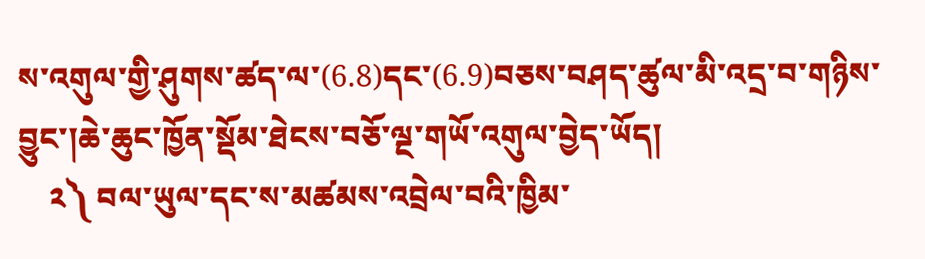ས་འགུལ་གྱི་ཤུགས་ཚད་ལ་(6.8)དང་(6.9)བཅས་བཤད་ཚུལ་མི་འདྲ་བ་གཉིས་བྱུང་།ཆེ་ཆུང་ཁྱོན་སྡོམ་ཐེངས་བཅོ་ལྔ་གཡོ་འགུལ་བྱེད་ཡོད།
    ༢༽ བལ་ཡུལ་དང་ས་མཚམས་འབྲེལ་བའི་ཁྱིམ་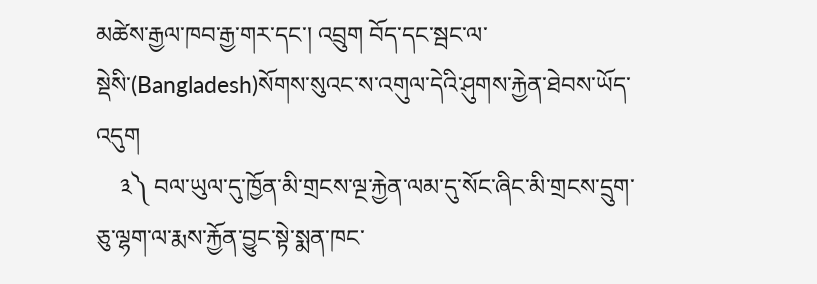མཚེས་རྒྱལ་ཁབ་རྒྱ་གར་དང་། འབྲུག བོད་དང་སྦང་ལ་སྡེསི་(Bangladesh)སོགས་སུའང་ས་འགུལ་དེའི་ཤུགས་རྐྱེན་ཐེབས་ཡོད་འདུག
    ༣༽ བལ་ཡུལ་དུ་ཁྱོན་མི་གྲངས་ལྔ་རྐྱེན་ལམ་དུ་སོང་ཞིང་མི་གྲངས་དྲུག་ཅུ་ལྷག་ལ་རྨས་རྐྱོན་བྱུང་སྟེ་སྨན་ཁང་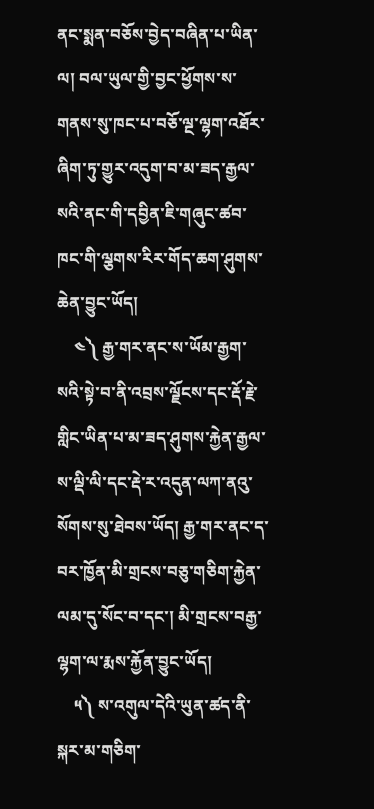ནང་སྨན་བཅོས་བྱེད་བཞིན་པ་ཡིན་ལ། བལ་ཡུལ་གྱི་བྱང་ཕྱོགས་ས་གནས་སུ་ཁང་པ་བཅོ་ལྔ་ལྷག་འཐོར་ཞིག་ཏུ་གྱུར་འདུག་བ་མ་ཟད་རྒྱལ་སའི་ནང་གི་དབྱིན་ཇི་གཞུང་ཚབ་ཁང་གི་ལྕགས་རིར་གོད་ཆག་ཤུགས་ཆེན་བྱུང་ཡོད།
    ༤༽ རྒྱ་གར་ནང་ས་ཡོམ་རྒྱག་སའི་སྟེ་བ་ནི་འབྲས་ལྗོངས་དང་རྡོ་རྗེ་གླིང་ཡིན་པ་མ་ཟད་ཤུགས་རྐྱེན་རྒྱལ་ས་ལྡི་ལི་དང་རྡེ་ར་འདུན་ལཀ་ནའུ་སོགས་སུ་ཐེབས་ཡོད། རྒྱ་གར་ནང་ད་བར་ཁྱོན་མི་གྲངས་བཅུ་གཅིག་རྐྱེན་ལམ་དུ་སོང་བ་དང་། མི་གྲངས་བརྒྱ་ལྷག་ལ་རྨས་རྐྱོན་བྱུང་ཡོད།
    ༥༽ ས་འགུལ་དེའི་ཡུན་ཚད་ནི་སྐར་མ་གཅིག་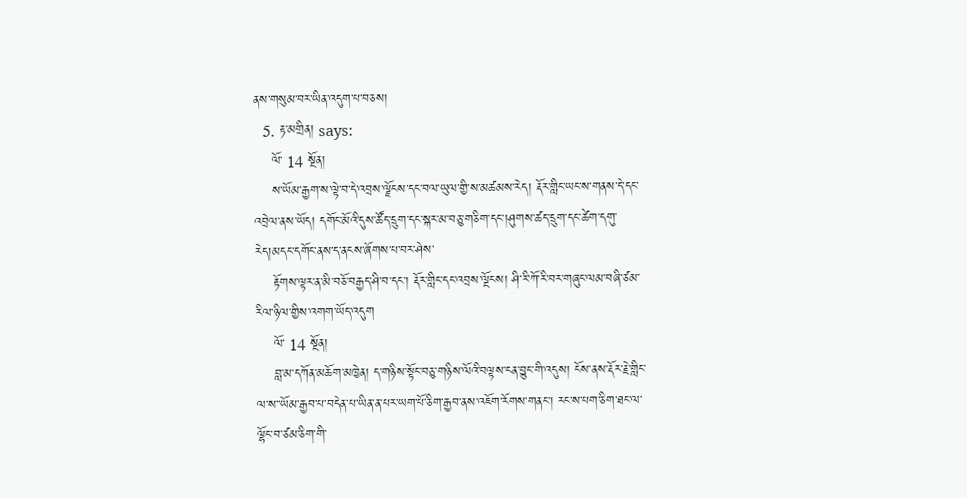ནས་གསུམ་བར་ཡིན་འདུག་པ་བཅས།
  5. རྟ་མགྲིན། says:
    ལོ་ 14 སྔོན།
    ས་ཡོམ་རྒྱག་ས་ལྟེ་བ་དེ་འབྲས་ལྗོངས་དང་བལ་ཡུལ་གྱི་ས་མཚམས་རེད། རྡོར་གླིང་ཡང་ས་གནས་དེ་དང་འབྲེལ་ནས་ཡོད། དགོང་མོའི་དུས་ཚོད་དྲུག་དང་སྐར་མ་བཅུ་གཅིག་དང་།ཤུགས་ཚད་དྲུག་དང་ཚེག་དགུ་རེད།མདང་དགོང་ནས་ད་ནངས་ཞོགས་པ་བར་ཤེས་
    རྟོགས་ལྟར་ན་མི་བཅོ་བརྒྱད་ཤི་བ་དང་། རྡོར་གླིང་དང་འབྲས་ལྔོངས། ཤི་རི་ཀོ་རི་བར་གཞུང་ལམ་བཞི་ཙམ་རིལ་ཉིལ་གྱིས་འགག་ཡོད་འདུག
    ལོ་ 14 སྔོན།
    བླ་མ་དཀོན་མཆོག་མཁྱེན། ད་གཉིས་སྟོང་བཅུ་གཉིས་ལོའི་བལྟས་ངན་བྱུང་གི་འདུས། ངོས་ནས་རྡོར་རྗེ་གླིང་ལ་ས་་ཡོམ་རྒྱབ་པ་བདེན་པ་ཡིན་ན་པར་ཡག་པོ་ཅིག་རྒྱབ་ནས་འཇོག་རོགས་གནང་། རང་ས་པག་ཅིག་ཐང་ལ་ལྷོང་བ་ཙམ་ཅིག་གི་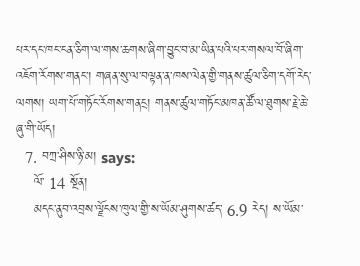པར་དང་ཁང་ངན་ཅིག་ལ་གས་ཆགས་ཞིག་བྱུང་བ་མ་ཡིན་པའི་པར་གསལ་བོ་ཞིག་འཇོག་རོགས་གནང་། གཞན་སུ་ལ་བལྟན་ན་ཁས་ལེན་གྱི་གནས་ཚུལ་ཅིག་དགོ་རེད་ལགས། ཡག་པོ་གཏོང་རོགས་གནངྲ། གནས་ཚུལ་གཏོང་མཁན་ཚོ་ལ་ཐུགས་རྗེ་ཆེ་ཞུ་གི་ཡོད།
  7. བཀྲ་ཤིས་ཉི་མ། says:
    ལོ་ 14 སྔོན།
    མདང་ནུབ་འབྲས་ལྗོངས་ཁུལ་གྱི་ས་ཡོམ་ཤུགས་ཚད་ 6.9 རེད། ས་ཡོམ་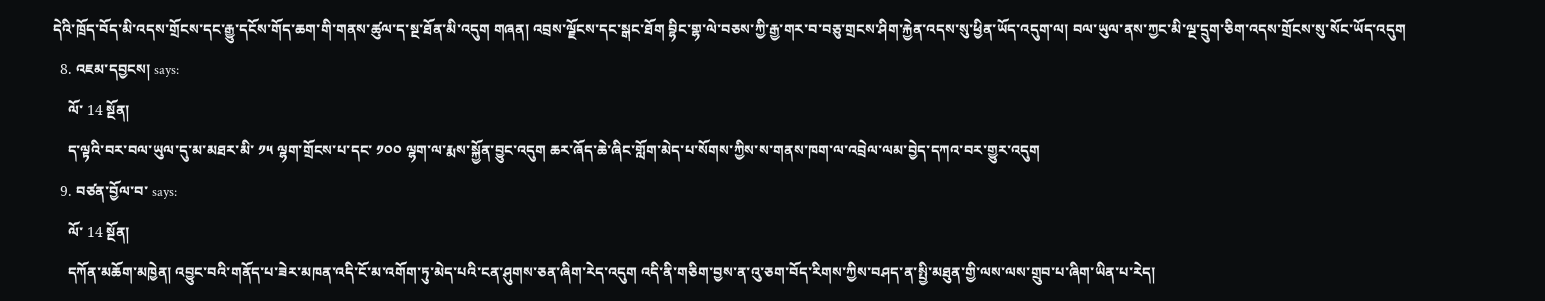དེའི་ཁྲོད་བོད་མི་འདས་གྲོངས་དང་རྒྱུ་དངོས་གོད་ཆག་གི་གནས་ཚུལ་ད་སྔ་ཐོན་མི་འདུག གཞན། འབྲས་ལྗོངས་དང་སྒང་ཐོག བྷིང་གྷ་ལེ་བཅས་ཀྱི་རྒྱ་གར་བ་བཅུ་གྲངས་ཤིག་རྐྱེན་འདས་སུ་ཕྱིན་ཡོད་འདུག་ལ། བལ་ཡུལ་ནས་ཀྱང་མི་ལྔ་དྲུག་ཅིག་འདས་གྲོངས་སུ་སོང་ཡོད་འདུག
  8. འཇམ་དབྱངས། says:
    ལོ་ 14 སྔོན།
    ད་ལྟའི་བར་བལ་ཡུལ་དུ་མ་མཐར་མི་ ༡༥ ལྷག་གྲོངས་པ་དང་ ༡༠༠ ལྷག་ལ་རྨས་སྐྱོན་བྱུང་འདུག ཆར་ཞོད་ཆེ་ཞིང་གློག་མེད་པ་སོགས་ཀྱིས་ས་གནས་ཁག་ལ་འབྲེལ་ལམ་བྱེད་དཀའ་བར་གྱུར་འདུག
  9. བཙན་བྱོལ་བ་ says:
    ལོ་ 14 སྔོན།
    དཀོན་མཆོག་མཁྱེན། འབྱུང་བའི་གནོད་པ་ཟེར་མཁན་འདི་ངོ་མ་འགོག་ཏུ་མེད་པའི་ངན་ཤུགས་ཅན་ཞིག་རེད་འདུག འདི་ནི་གཅིག་བྱས་ན་འུ་ཅག་བོད་རིགས་ཀྱིས་བཤད་ན་སྤྱི་མཐུན་གྱི་ལས་ལས་གྲུབ་པ་ཞིག་ཡིན་པ་རེད།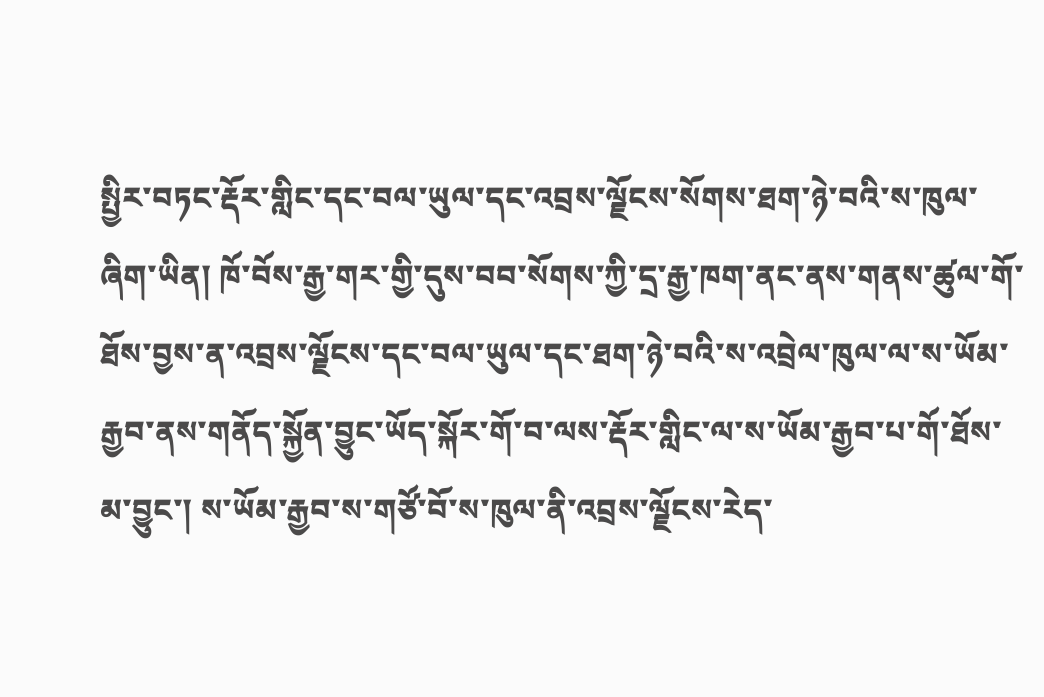སྤྱིར་བཏང་རྡོར་གླིང་དང་བལ་ཡུལ་དང་འབྲས་ལྗོངས་སོགས་ཐག་ཉེ་བའི་ས་ཁུལ་ཞིག་ཡིན། ཁོ་བོས་རྒྱ་གར་གྱི་དུས་བབ་སོགས་ཀྱི་དྲ་རྒྱ་ཁག་ནང་ནས་གནས་ཚུལ་གོ་ཐོས་བྱས་ན་འབྲས་ལྗོངས་དང་བལ་ཡུལ་དང་ཐག་ཉེ་བའི་ས་འབྲེལ་ཁུལ་ལ་ས་ཡོམ་རྒྱབ་ནས་གནོད་སྐྱོན་བྱུང་ཡོད་སྐོར་གོ་བ་ལས་རྡོར་གླིང་ལ་ས་ཡོམ་རྒྱབ་པ་གོ་ཐོས་མ་བྱུང་། ས་ཡོམ་རྒྱབ་ས་གཙོ་བོ་ས་ཁུལ་ནི་འབྲས་ལྗོངས་རེད་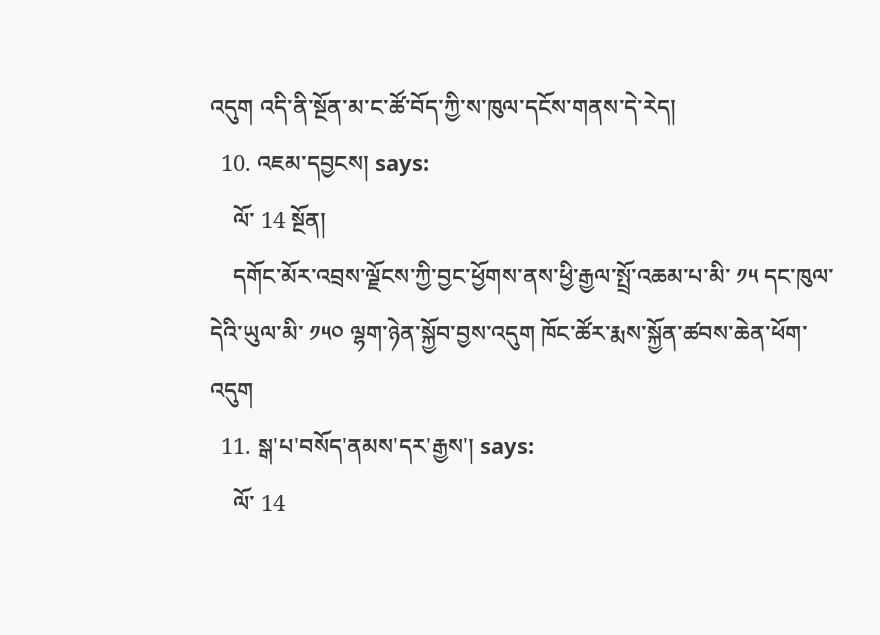འདུག འདི་ནི་སྔོན་མ་ང་ཚོ་བོད་ཀྱི་ས་ཁུལ་དངོས་གནས་དེ་རེད།
  10. འཇམ་དབྱངས། says:
    ལོ་ 14 སྔོན།
    དགོང་མོར་འབྲས་ལྗོངས་ཀྱི་བྱང་ཕྱོགས་ནས་ཕྱི་རྒྱལ་སྤྲོ་འཆམ་པ་མི་ ༡༥ དང་ཁུལ་དེའི་ཡུལ་མི་ ༡༥༠ ལྷག་ཉེན་སྐྱོབ་བྱས་འདུག ཁོང་ཚོར་རྨས་སྐྱོན་ཚབས་ཆེན་ཕོག་འདུག
  11. སྒ'པ'བསོད'ནམས'དར'རྒྱས'། says:
    ལོ་ 14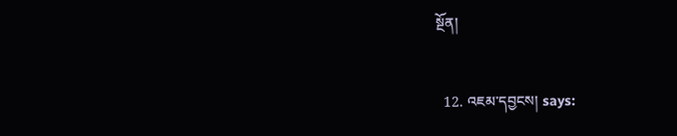སྔོན།


  12. འཇམ་དབྱངས། says: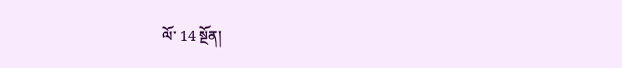ལོ་ 14 སྔོན།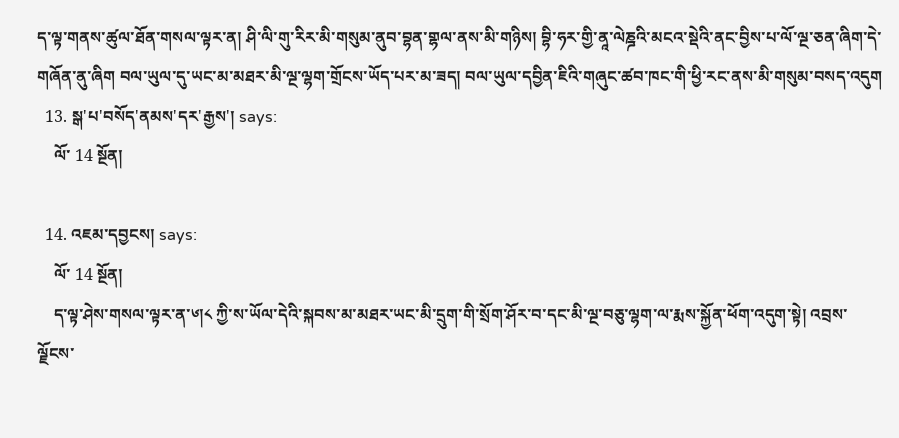ད་ལྟ་གནས་ཚུལ་ཐོན་གསལ་ལྟར་ན། ཤི་ལི་གུ་རིར་མི་གསུམ་ནུབ་བྷན་གྷལ་ནས་མི་གཉིས། བྷི་ཧར་གྱི་ནཱ་ལེཎྜའི་མངའ་སྡེའི་ནང་བྱིས་པ་ལོ་ལྔ་ཅན་ཞིག་དེ་གཞོན་ནུ་ཞིག བལ་ཡུལ་དུ་ཡང་མ་མཐར་མི་ལྔ་ལྷག་གྲོངས་ཡོད་པར་མ་ཟད། བལ་ཡུལ་དབྱིན་ཇིའི་གཞུང་ཚབ་ཁང་གི་ཕྱི་རང་ནས་མི་གསུམ་བསད་འདུག
  13. སྒ'པ'བསོད'ནམས'དར'རྒྱས'། says:
    ལོ་ 14 སྔོན།

  14. འཇམ་དབྱངས། says:
    ལོ་ 14 སྔོན།
    ད་ལྟ་ཤེས་གསལ་ལྟར་ན་༦།༨ ཀྱི་ས་ཡོལ་དེའི་སྐབས་མ་མཐར་ཡང་མི་དྲུག་གི་སྲོག་ཤོར་བ་དང་མི་ལྔ་བཅུ་ལྷག་ལ་རྨས་སྐྱོན་ཕོག་འདུག་སྟེ། འབྲས་ལྗོངས་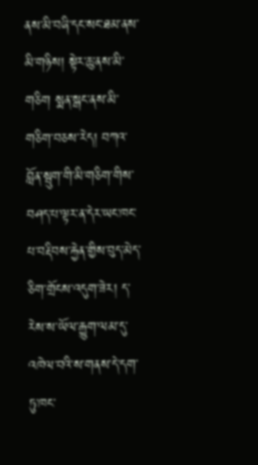ནས་མི་བཞི་དང་སང་ཐམ་ནས་མི་གཉིས། སྟེར་ཆུ་ནས་མི་གཅིག སྨན་སྒང་ནས་མི་གཅིག་བཅས་རེད། བཀའ་བློན་སྦུག་གི་མི་གཅིག་གིས་བཤད་པ་ལྟར་ན་དེར་ཡང་ཁང་པ་བརྡིབས་རྐྱེན་གྱིས་བུད་མེད་ཅིག་གྲོངས་འདུག་ཟེར། ད་རེས་ས་ཡོལ་རྒྱུག་ལམ་དུ་འཁེལ་བའི་ས་གནས་དེ་དག་ཏུ་ཁང་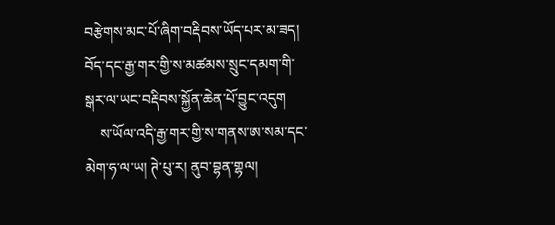བརྩེགས་མང་པོ་ཞིག་བརྡིབས་ཡོད་པར་མ་ཟད། བོད་དང་རྒྱ་གར་གྱི་ས་མཚམས་སྲུང་དམག་གི་སྒར་ལ་ཡང་བརྡིབས་སྐྱོན་ཆེན་པོ་བྱུང་འདུག
    ས་ཡོལ་འདི་རྒྱ་གར་གྱི་ས་གནས་ཨ་སམ་དང་མེག་ཧ་ལ་ཡ། ཊེ་པུ་ར། ནུབ་བྷན་གྷལ།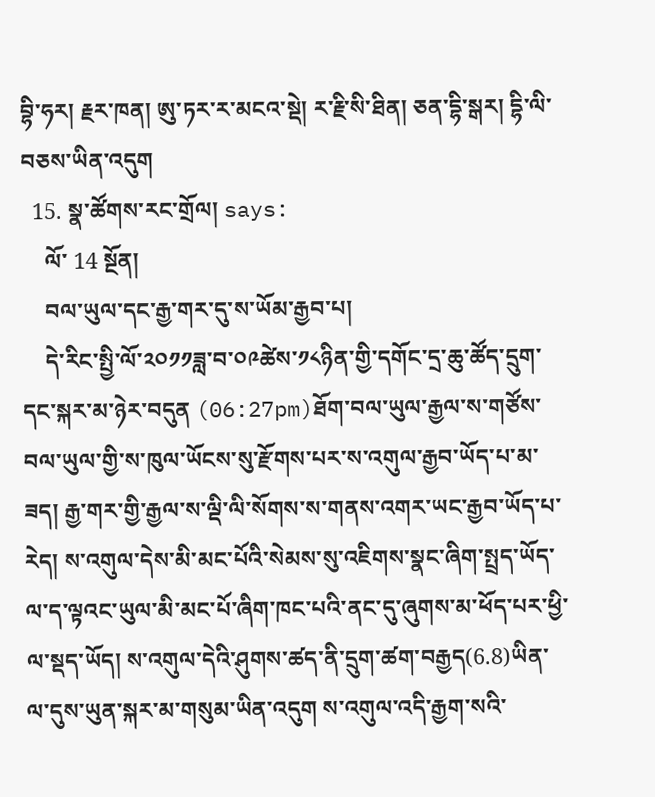བྷི་ཧར། རྗར་ཁན། ཨུ་ཏར་ར་མངའ་སྡེ། ར་རྗི་སི་ཐིན། ཅན་དྷི་སྒར། དྷི་ལི་བཅས་ཡིན་འདུག
  15. སྣ་ཚོགས་རང་གྲོལ། says:
    ལོ་ 14 སྔོན།
    བལ་ཡུལ་དང་རྒྱ་གར་དུ་ས་ཡོམ་རྒྱབ་པ།
    དེ་རིང་སྤྱི་ལོ་༢༠༡༡ཟླ་བ་༠༩ཚེས་༡༨ཉིན་གྱི་དགོང་དྲ་ཆུ་ཚོད་དྲུག་དང་སྐར་མ་ཉེར་བདུན (06:27pm)ཐོག་བལ་ཡུལ་རྒྱལ་ས་གཙོས་བལ་ཡུལ་གྱི་ས་ཁུལ་ཡོངས་སུ་རྫོགས་པར་ས་འགུལ་རྒྱབ་ཡོད་པ་མ་ཟད། རྒྱ་གར་གྱི་རྒྱལ་ས་ལྡི་ལི་སོགས་ས་གནས་འགར་ཡང་རྒྱབ་ཡོད་པ་རེད། ས་འགུལ་དེས་མི་མང་པོའི་སེམས་སུ་འཇིགས་སྣང་ཞིག་སྤྲད་ཡོད་ལ་ད་ལྟའང་ཡུལ་མི་མང་པོ་ཞིག་ཁང་པའི་ནང་དུ་ཞུགས་མ་ཕོད་པར་ཕྱི་ལ་སྡད་ཡོད། ས་འགུལ་དེའི་ཤུགས་ཚད་ནི་དྲུག་ཚག་བརྒྱད(6.8)ཡིན་ལ་དུས་ཡུན་སྐར་མ་གསུམ་ཡིན་འདུག ས་འགུལ་འདི་རྒྱག་སའི་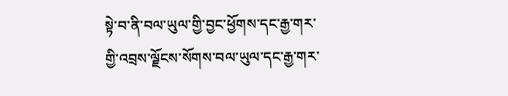སྟེ་བ་ནི་བལ་ཡུལ་གྱི་བྱང་ཕྱོགས་དང་རྒྱ་གར་གྱི་འབྲས་ལྗོངས་སོགས་བལ་ཡུལ་དང་རྒྱ་གར་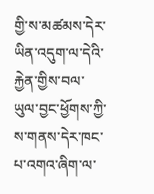གྱི་ས་མཚམས་དེར་ཡིན་འདུག་ལ་དེའི་རྐྱེན་གྱིས་བལ་ཡུལ་བྱང་ཕྱོགས་ཀྱི་ས་གནས་དེར་ཁང་པ་འགའ་ཞིག་ལ་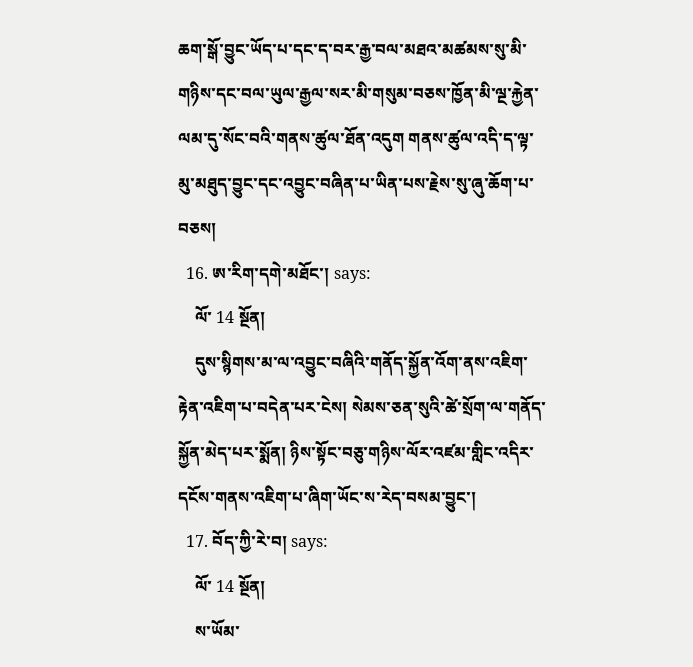ཆག་སྒོ་བྱུང་ཡོད་པ་དང་ད་བར་རྒྱ་བལ་མཐའ་མཚམས་སུ་མི་གཉིས་དང་བལ་ཡུལ་རྒྱལ་སར་མི་གསུམ་བཅས་ཁྱོན་མི་ལྔ་རྐྱེན་ལམ་དུ་སོང་བའི་གནས་ཚུལ་ཐོན་འདུག གནས་ཚུལ་འདི་ད་ལྟ་མུ་མཐུད་བྱུང་དང་འབྱུང་བཞིན་པ་ཡིན་པས་རྗེས་སུ་ཞུ་ཆོག་པ་བཅས།
  16. ཨ་རིག་དགེ་མཐོང་། says:
    ལོ་ 14 སྔོན།
    དུས་སྙིགས་མ་ལ་འབྱུང་བཞིའི་གནོད་སྐྱོན་འོག་ནས་འཇིག་རྟེན་འཇིག་པ་བདེན་པར་ངེས། སེམས་ཅན་སུའི་ཚེ་སྲོག་ལ་གནོད་སྐྱོན་མེད་པར་སྨོན། ཉིས་སྟོང་བཅུ་གཉིས་ལོར་འཛམ་གླིང་འདིར་དངོས་གནས་འཇིག་པ་ཞིག་ཡོང་ས་རེད་བསམ་བྱུང་།
  17. བོད་ཀྱི་རེ་བ། says:
    ལོ་ 14 སྔོན།
    ས་ཡོམ་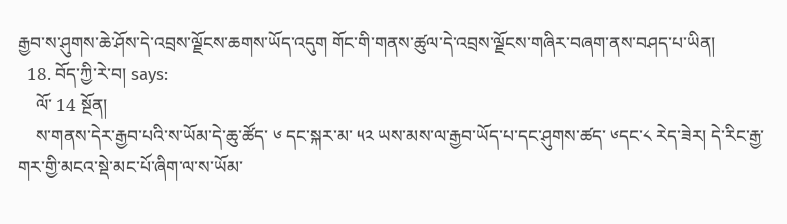རྒྱབ་ས་ཤུགས་ཆེ་ཤོས་དེ་འབྲས་ལྗོངས་ཆགས་ཡོད་འདུག གོང་གི་གནས་ཚུལ་དེ་འབྲས་ལྗོངས་གཞིར་བཞག་ནས་བཤད་པ་ཡིན།
  18. བོད་ཀྱི་རེ་བ། says:
    ལོ་ 14 སྔོན།
    ས་གནས་དེར་རྒྱབ་པའི་ས་ཡོམ་དེ་ཆུ་ཚོད་ ༦ དང་སྐར་མ་ ༥༢ ཡས་མས་ལ་རྒྱབ་ཡོད་པ་དང་ཤུགས་ཚད་ ༦དང་༨ རེད་ཟེར། དེ་རིང་རྒྱ་གར་གྱི་མངའ་སྡེ་མང་པོ་ཞིག་ལ་ས་ཡོམ་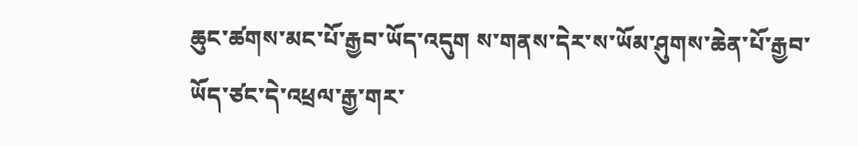ཆུང་ཚགས་མང་པོ་རྒྱབ་ཡོད་འདུག ས་གནས་དེར་ས་ཡོམ་ཤུགས་ཆེན་པོ་རྒྱབ་ཡོད་ཙང་དེ་འཕྲལ་རྒྱ་གར་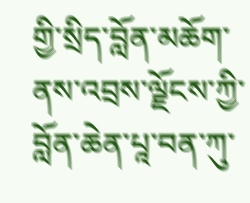གྱི་སྲིད་བློན་མཆོག་ནས་འབྲས་ལྗོངས་ཀྱི་བློན་ཆེན་པཱ་བན་ཀུ་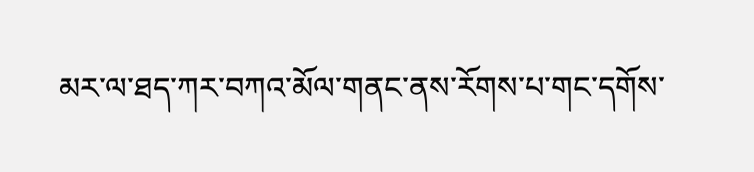མར་ལ་ཐད་ཀར་བཀའ་མོལ་གནང་ནས་རོགས་པ་གང་དགོས་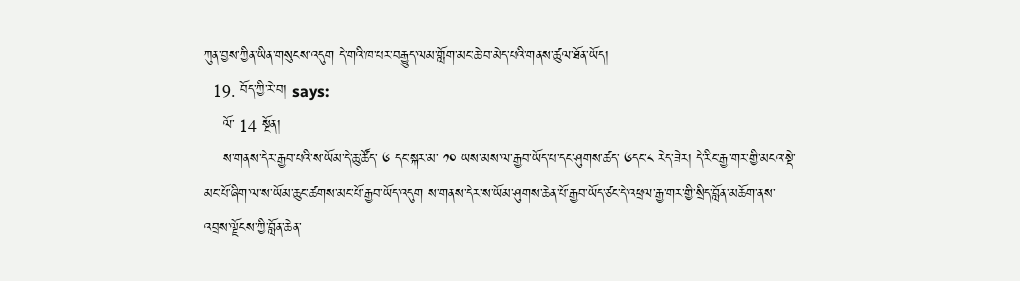ཀུན་བྱས་ཀྱིན་ཡིན་གསུངས་འདུག དེ་གའི་ཁ་པར་བརྒྱུད་ལམ་གློག་མང་ཆེ་བ་མེད་པའི་གནས་ཚུལ་ཐོན་ཡོད།
  19. བོད་ཀྱི་རེ་བ། says:
    ལོ་ 14 སྔོན།
    ས་གནས་དེར་རྒྱབ་པའི་ས་ཡོམ་དེ་ཆུ་ཚོད་ ༦ དང་སྐར་མ་ ༡༠ ཡས་མས་ལ་རྒྱབ་ཡོད་པ་དང་ཤུགས་ཚད་ ༦དང་༨ རེད་ཟེར། དེ་རིང་རྒྱ་གར་གྱི་མངའ་སྡེ་མང་པོ་ཞིག་ལ་ས་ཡོམ་ཆུང་ཚགས་མང་པོ་རྒྱབ་ཡོད་འདུག ས་གནས་དེར་ས་ཡོམ་ཤུགས་ཆེན་པོ་རྒྱབ་ཡོད་ཙང་དེ་འཕྲལ་རྒྱ་གར་གྱི་སྲིད་བློན་མཆོག་ནས་འབྲས་ལྗོངས་ཀྱི་བློན་ཆེན་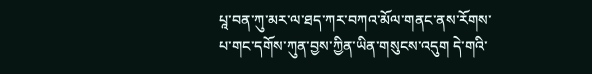པཱ་བན་ཀུ་མར་ལ་ཐད་ཀར་བཀའ་མོལ་གནང་ནས་རོགས་པ་གང་དགོས་ཀུན་བྱས་ཀྱིན་ཡིན་གསུངས་འདུག དེ་གའི་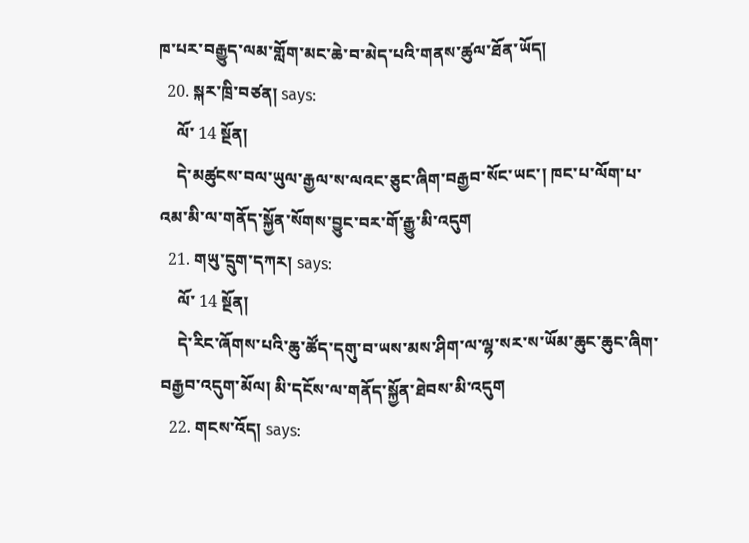ཁ་པར་བརྒྱུད་ལམ་གློག་མང་ཆེ་བ་མེད་པའི་གནས་ཚུལ་ཐོན་ཡོད།
  20. སྐར་ཁྲི་བཙན། says:
    ལོ་ 14 སྔོན།
    དེ་མཚུངས་བལ་ཡུལ་རྒྱལ་ས་ལའང་ཅུང་ཞིག་བརྒྱབ་སོང་ཡང་། ཁང་པ་ལོག་པ་འམ་མི་ལ་གནོད་སྐྱོན་སོགས་བྱུང་བར་གོ་རྒྱུ་མི་འདུག
  21. གཡུ་དྲུག་དཀར། says:
    ལོ་ 14 སྔོན།
    དེ་རིང་ཞོགས་པའི་ཆུ་ཚོད་དགུ་བ་ཡས་མས་ཤིག་ལ་ལྷ་སར་ས་ཡོམ་ཆུང་ཆུང་ཞིག་བརྒྱབ་འདུག་མོལ། མི་དངོས་ལ་གནོད་སྐྱོན་ཐེབས་མི་འདུག
  22. གངས་འོད། says: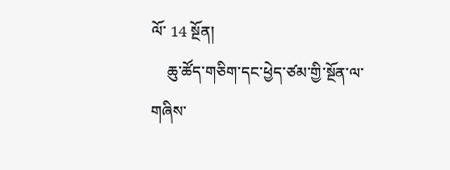ལོ་ 14 སྔོན།
    ཆུ་ཚོད་གཅིག་དང་ཕྱེད་ཙམ་གྱི་སྔོན་ལ་གཞིས་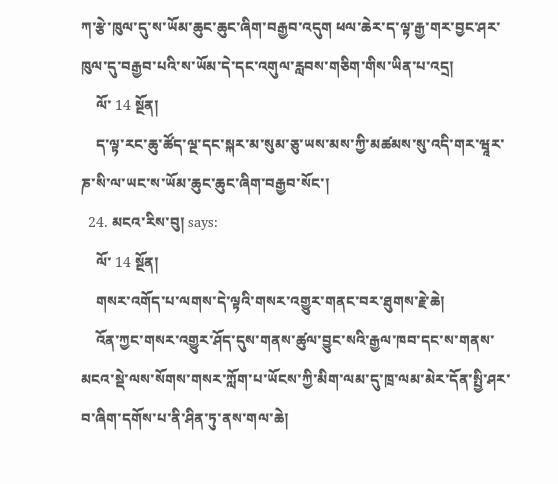ཀ་རྩེ་ཁུལ་དུ་ས་ཡོམ་ཆུང་ཆུང་ཞིག་བརྒྱབ་འདུག ཕལ་ཆེར་ད་ལྟ་རྒྱ་གར་བྱང་ཤར་ཁུལ་དུ་བརྒྱབ་པའི་ས་ཡོམ་དེ་དང་འགུལ་རླབས་གཅིག་གིས་ཡིན་པ་འདྲ།
    ལོ་ 14 སྔོན།
    ད་ལྟ་རང་ཆུ་ཚོད་ལྔ་དང་སྐར་མ་སུམ་ཅུ་ཡས་མས་ཀྱི་མཚམས་སུ་འདི་གར་ཝཱར་ཎ་སི་ལ་ཡང་ས་ཡོམ་ཆུང་ཆུང་ཞིག་བརྒྱབ་སོང་།
  24. མངའ་རིས་བུ། says:
    ལོ་ 14 སྔོན།
    གསར་འགོད་པ་ལགས་དེ་ལྟའི་གསར་འགྱུར་གནང་བར་ཐུགས་རྗེ་ཆེ།
    འོན་ཀྱང་གསར་འགྱུར་ཤོད་དུས་གནས་ཚུལ་བྱུང་སའི་རྒྱལ་ཁབ་དང་ས་གནས་མངའ་སྡེ་ལས་སོགས་གསར་ཀློག་པ་ཡོངས་ཀྱི་མིག་ལམ་དུ་ཁྲ་ལམ་མེར་དོན་སྤྱི་ཤར་བ་ཞིག་དགོས་པ་ནི་ཤིན་ཏུ་ནས་གལ་ཆེ།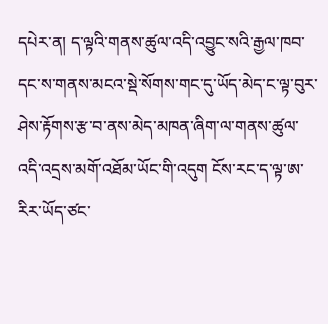དཔེར་ན། ད་ལྟའི་གནས་ཚུལ་འདི་འབྱུང་སའི་རྒྱལ་ཁབ་དང་ས་གནས་མངའ་སྡེ་སོགས་གང་དུ་ཡོད་མེད་ང་ལྟ་བུར་ཤེས་རྟོགས་རྩ་བ་ནས་མེད་མཁན་ཞིག་ལ་གནས་ཚུལ་འདི་འདྲས་མགོ་འཐོམ་ཡོང་གི་འདུག ངོས་རང་ད་ལྟ་ཨ་རིར་ཡོད་ཙང་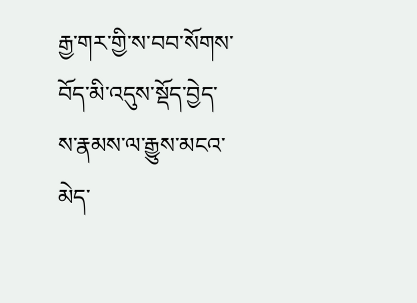རྒྱ་གར་གྱི་ས་བབ་སོགས་བོད་མི་འདུས་སྡོད་བྱེད་ས་རྣམས་ལ་རྒྱུས་མངའ་མེད་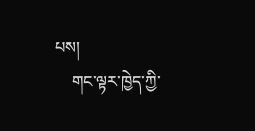པས།
    གང་ལྟར་ཁྱེད་ཀྱི་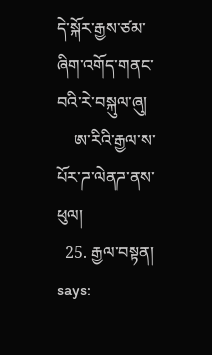དེ་སྐོར་རྒྱས་ཙམ་ཞིག་འགོད་གནང་བའི་རེ་བསྐུལ་ཞུ།
    ཨ་རིའི་རྒྱལ་ས་པོར་ཌ་ལེནཌ་ནས་ཕུལ།
  25. རྒྱལ་བསྟན། says: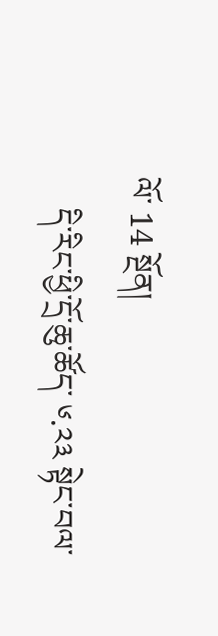ལོ་ 14 སྔོན།
    དི་རིང་ཕྱི་དྲོ་ཆུ་ཚོད་ ༦.༢༣ སྟེང་བལ་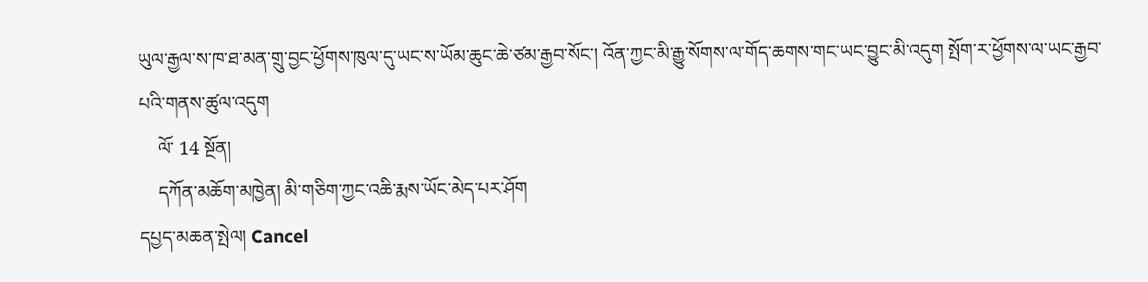ཡུལ་རྒྱལ་ས་ཁ་ཐ་མན་གྲུ་བྱང་ཕྱོགས་ཁུལ་དུ་ཡང་ས་ཡོམ་ཆུང་ཆེ་ཙམ་རྒྱབ་སོང་། འོན་ཀྱང་མི་རྒྱུ་སོགས་ལ་གོད་ཆགས་གང་ཡང་བྱུང་མི་འདུག སྤོག་ར་ཕྱོགས་ལ་ཡང་རྒྱབ་པའི་གནས་ཚུལ་འདུག
    ལོ་ 14 སྔོན།
    དཀོན་མཆོག་མཁྱེན། མི་གཅིག་ཀྱང་འཆི་རྨས་ཡོང་མེད་པར་ཤོག
དཔྱད་མཆན་སྤེལ། Cancel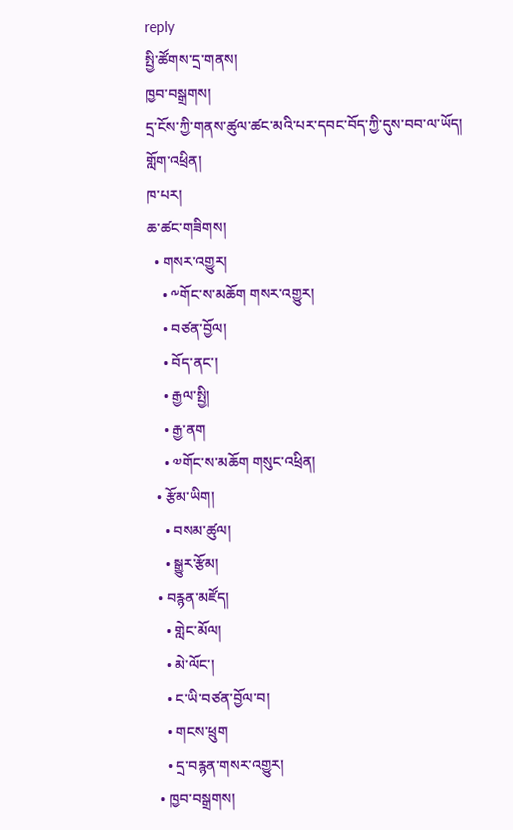reply
སྤྱི་ཚོགས་དྲ་གནས།
ཁྱབ་བསྒྲགས།
དྲ་ངོས་ཀྱི་གནས་ཚུལ་ཚང་མའི་པར་དབང་བོད་ཀྱི་དུས་བབ་ལ་ཡོད།
གློག་འཕྲིན།
ཁ་པར།
ཆ་ཚང་གཟིགས།
  • གསར་འགྱུར།
    • ༸གོང་ས་མཆོག གསར་འགྱུར།
    • བཙན་བྱོལ།
    • བོད་ནང་།
    • རྒྱལ་སྤྱི།
    • རྒྱ་ནག
    • ༧གོང་ས་མཆོག གསུང་འཕྲིན།
  • རྩོམ་ཡིག།
    • བསམ་ཚུལ།
    • སྒྱུར་རྩོམ།
  • བརྙན་མཛོད།
    • གླེང་མོལ།
    • མེ་ལོང་།
    • ང་ཡི་བཙན་བྱོལ་བ།
    • གངས་ཕྲུག
    • དྲ་བརྙན་གསར་འགྱུར།
  • ཁྱབ་བསྒྲགས།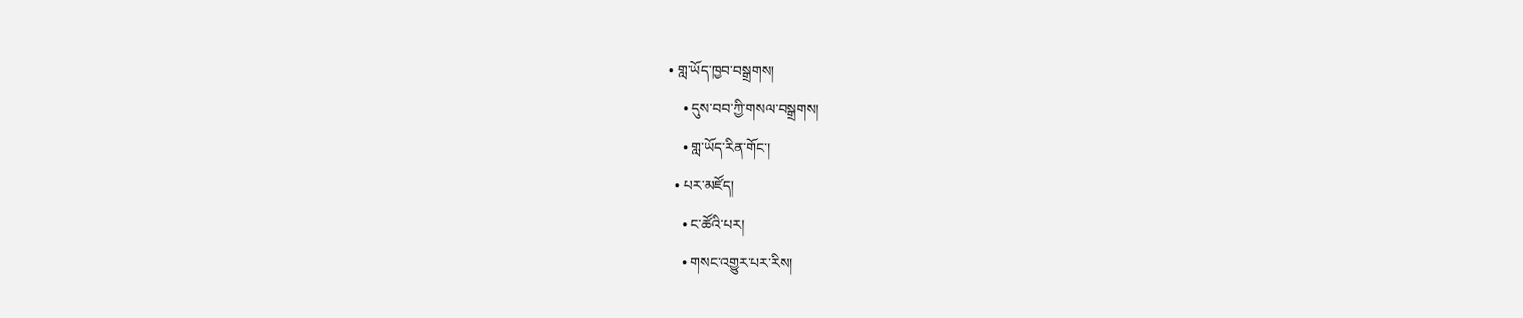• གླ་ཡོད་ཁྱབ་བསྒྲགས།
    • དུས་བབ་ཀྱི་གསལ་བསྒྲགས།
    • གླ་ཡོད་རིན་གོང་།
  • པར་མཛོད།
    • ང་ཚོའི་པར།
    • གསང་འགྱུར་པར་རིས།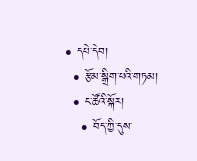• དཔེ་དེབ།
  • རྩོམ་སྒྲིག་པའི་གཏམ།
  • ང་ཚོའི་སྐོར།
    • བོད་ཀྱི་དུས་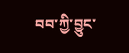བབ་ཀྱི་བྱུང་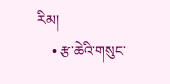རིམ།
    • རྩ་ཆེའི་གསུང་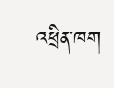འཕྲིན་ཁག